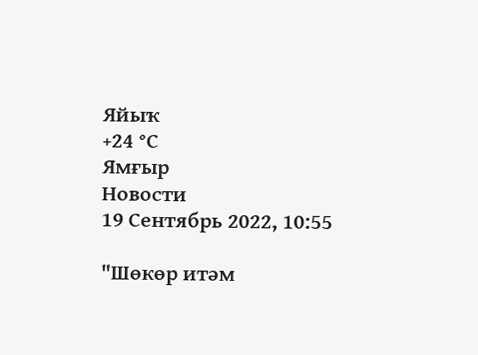Яйыҡ
+24 °С
Ямғыр
Новости
19 Сентябрь 2022, 10:55

"Шөкөр итәм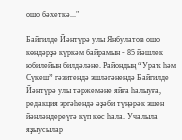ошо бәхеткә..."

Байгилде Йәнтүрә улы Янбулатов ошо көндәрҙә күркәм байрамын - 85 йәшлек юбилейын билдәләне. Райондың “Ураҡ һәм Сүкеш” гәзитендә эшләгәнендә Байгилде Йәнтүрә улы тәржемәне яйға һалыуға, редакция эргәһендә әҙәби түңәрәк эшен йәнләндереүгә күп көс һала. Учалыла яҙыусылар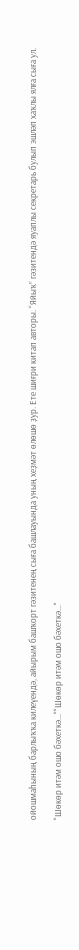ойошмаһының барлыҡҡа килеүендә, айырым башҡорт гәзитенең сыға башлауында уның хеҙмәт өлөшө ҙур. Ете шиғри китап авторы. “Яйыҡ” гәзитендә яуаплы секретарь булып эшләп хаҡлы ялға сыға ул.

"Шөкөр итәм ошо бәхеткә...""Шөкөр итәм ошо бәхеткә..."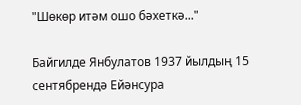"Шөкөр итәм ошо бәхеткә..."

Байгилде Янбулатов 1937 йылдың 15 сентябрендә Ейәнсура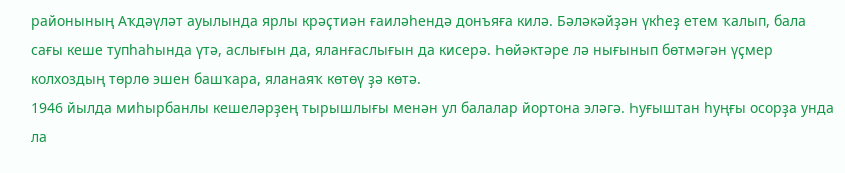районының Аҡдәүләт ауылында ярлы крәҫтиән ғаиләһендә донъяға килә. Бәләкәйҙән үкһеҙ етем ҡалып, бала сағы кеше тупһаһында үтә, аслығын да, яланғаслығын да кисерә. Һөйәктәре лә нығынып бөтмәгән үҫмер колхоздың төрлө эшен башҡара, яланаяҡ көтөү ҙә көтә.
1946 йылда миһырбанлы кешеләрҙең тырышлығы менән ул балалар йортона эләгә. Һуғыштан һуңғы осорҙа унда ла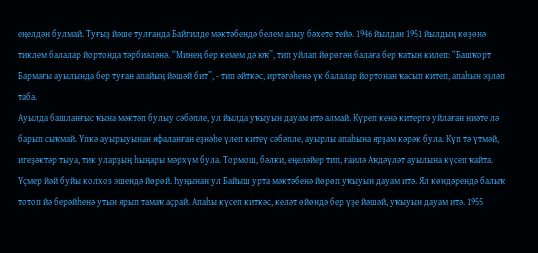еңелдән булмай. Туғыҙ йәше тулғанда Байгилде мәктәбендә белем алыу бәхете тейә. 1946 йылдан 1951 йылдың көҙөнә тиклем балалар йортонда тәрбиәләнә. “Минең бер кемем дә юҡ”, тип уйлап йөрөгән балаға бер ҡатын килеп: “Башҡорт Бармағы ауылында бер туған апайың йәшәй бит”, - тип әйткәс, иртәгәһенә үк балалар йортонан ҡасып китеп, апаһын эҙләп таба.
Ауылда башланғыс ҡына мәктәп булыу сәбәпле, ул йылда уҡыуын дауам итә алмай. Күреп кенә китергә уйлаған ниәте лә барып сыҡмай. Үпкә ауырыуынан яфаланған еҙнәһе үлеп китеү сәбәпле, ауырлы апаһына ярҙам кәрәк була. Күп тә үтмәй, игеҙәктәр тыуа, тик уларҙың һыңары мәрхүм була. Тормош, бәлки, еңеләйер тип, ғаилә Аҡдәүләт ауылына күсеп ҡайта.
Үҫмер йәй буйы колхоз эшендә йөрөй. Һуңынан ул Байыш урта мәктәбенә йөрөп уҡыуын дауам итә. Ял көндәрендә балыҡ тотоп йә берәйһенә утын ярып тамаҡ аҫрай. Апаһы күсеп киткәс, келәт өйөндә бер үҙе йәшәй, уҡыуын дауам итә. 1955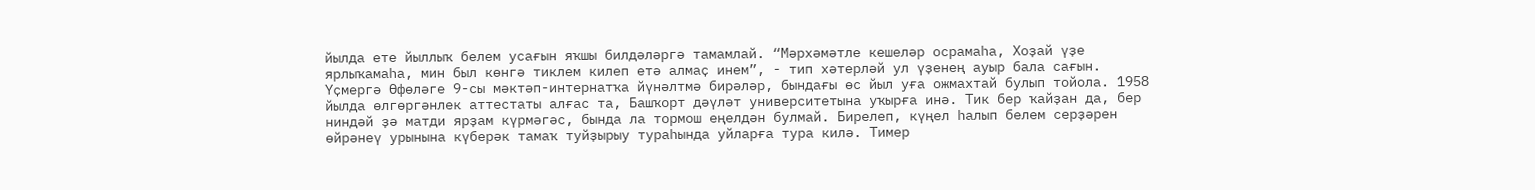йылда ете йыллыҡ белем усағын яҡшы билдәләргә тамамлай. “Мәрхәмәтле кешеләр осрамаһа, Хоҙай үҙе ярлыҡамаһа, мин был көнгә тиклем килеп етә алмаҫ инем”, - тип хәтерләй ул үҙенең ауыр бала сағын.
Үҫмергә Өфөләге 9-сы мәктәп-интернатҡа йүнәлтмә бирәләр, бындағы өс йыл уға ожмахтай булып тойола. 1958 йылда өлгөргәнлек аттестаты алғас та, Башҡорт дәүләт университетына уҡырға инә. Тик бер ҡайҙан да, бер ниндәй ҙә матди ярҙам күрмәгәс, бында ла тормош еңелдән булмай. Бирелеп, күңел һалып белем серҙәрен өйрәнеү урынына күберәк тамаҡ туйҙырыу тураһында уйларға тура килә. Тимер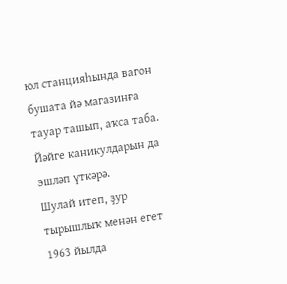юл станцияһында вагон бушата йә магазинға тауар ташып, аҡса таба. Йәйге каникулдарын да эшләп үткәрә.
Шулай итеп, ҙур тырышлыҡ менән егет 1963 йылда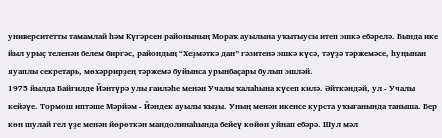университетты тамамлай һәм Күгәрсен районының Мораҡ ауылына уҡытыусы итеп эшкә ебәрелә. Бында ике йыл урыҫ теленән белем биргәс, райондың “Хеҙмәткә дан” гәзитенә эшкә күсә, тәүҙә тәржемәсе, һуңынан яуаплы секретарь, мөхәррирҙең тәржемә буйынса урынбаҫары булып эшләй.
1975 йылда Байгилде Йәнтүрә улы ғаиләһе менән Учалы ҡалаһына күсеп килә. Әйткәндәй, ул - Учалы кейәүе. Тормош иптәше Мәрйәм - Йәндек ауылы ҡыҙы. Уның менән икенсе курста уҡығанында таныша. Бер көн шулай гел үҙе менән йөрөткән мандолинаһында бейеү көйөн уйнап ебәрә. Шул мәл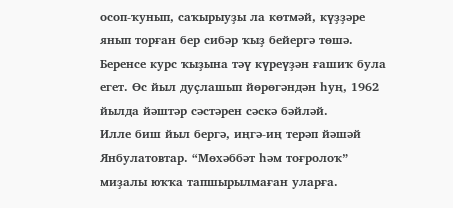осоп-ҡунып, саҡырыуҙы ла көтмәй, күҙҙәре янып торған бер сибәр ҡыҙ бейергә төшә. Беренсе курс ҡыҙына тәү күреүҙән ғашиҡ була егет. Өс йыл дуҫлашып йөрөгәндән һуң, 1962 йылда йәштәр сәстәрен сәскә бәйләй.
Илле биш йыл бергә, иңгә-иң терәп йәшәй Янбулатовтар. “Мөхәббәт һәм тоғролоҡ” миҙалы юҡҡа тапшырылмаған уларға.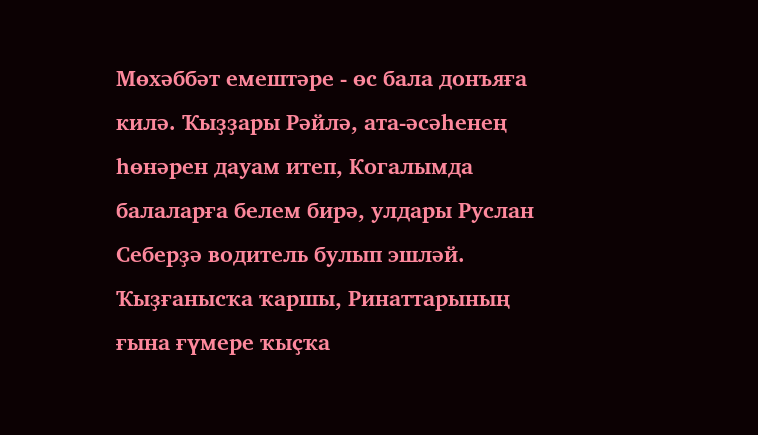Мөхәббәт емештәре - өс бала донъяға килә. Ҡыҙҙары Рәйлә, ата-әсәһенең һөнәрен дауам итеп, Когалымда балаларға белем бирә, улдары Руслан Себерҙә водитель булып эшләй. Ҡыҙғанысҡа ҡаршы, Ринаттарының ғына ғүмере ҡыҫҡа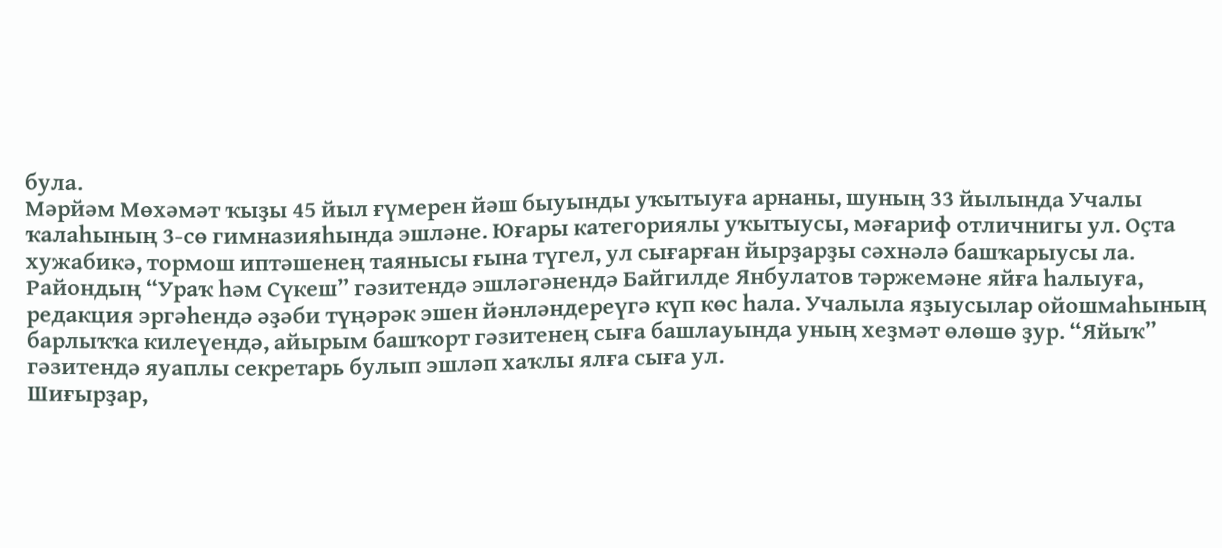була.
Мәрйәм Мөхәмәт ҡыҙы 45 йыл ғүмерен йәш быуынды уҡытыуға арнаны, шуның 33 йылында Учалы ҡалаһының 3-сө гимназияһында эшләне. Юғары категориялы уҡытыусы, мәғариф отличнигы ул. Оҫта хужабикә, тормош иптәшенең таянысы ғына түгел, ул сығарған йырҙарҙы сәхнәлә башҡарыусы ла.
Райондың “Ураҡ һәм Сүкеш” гәзитендә эшләгәнендә Байгилде Янбулатов тәржемәне яйға һалыуға, редакция эргәһендә әҙәби түңәрәк эшен йәнләндереүгә күп көс һала. Учалыла яҙыусылар ойошмаһының барлыҡҡа килеүендә, айырым башҡорт гәзитенең сыға башлауында уның хеҙмәт өлөшө ҙур. “Яйыҡ” гәзитендә яуаплы секретарь булып эшләп хаҡлы ялға сыға ул.
Шиғырҙар,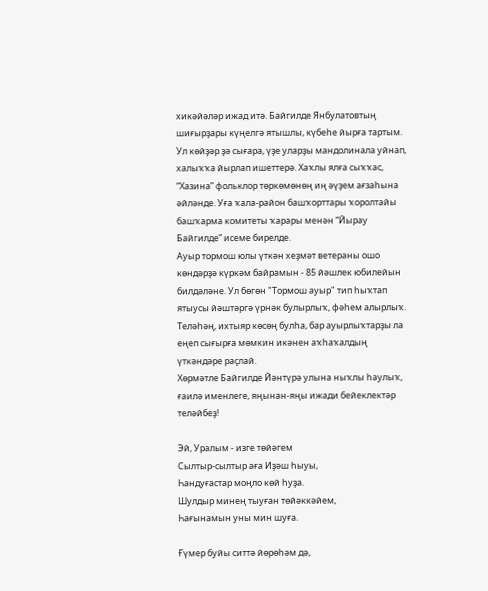хикәйәләр ижад итә. Байгилде Янбулатовтың шиғырҙары күңелгә ятышлы, күбеһе йырға тартым. Ул көйҙәр ҙә сығара, үҙе уларҙы мандолинала уйнап, халыҡҡа йырлап ишеттерә. Хаҡлы ялға сыҡҡас, “Хазина” фольклор төркөмөнөң иң әүҙем ағзаһына әйләнде. Уға ҡала-район башҡорттары ҡоролтайы башҡарма комитеты ҡарары менән “Йырау Байгилде” исеме бирелде.
Ауыр тормош юлы үткән хеҙмәт ветераны ошо көндәрҙә күркәм байрамын - 85 йәшлек юбилейын билдәләне. Ул бөгөн "Тормош ауыр" тип һыҡтап ятыусы йәштәргә үрнәк булырлыҡ, фәһем алырлыҡ. Теләһәң, ихтыяр көсөң булһа, бар ауырлыҡтарҙы ла еңеп сығырға мөмкин икәнен аҡһаҡалдың үткәндәре раҫлай.
Хөрмәтле Байгилде Йәнтүрә улына ныҡлы һаулыҡ, ғаилә именлеге, яңынан-яңы ижади бейеклектәр теләйбеҙ!

Эй, Уралым - изге төйәгем
Сылтыр-сылтыр аға Иҙәш һыуы,
Һандуғастар моңло көй һуҙа.
Шулдыр минең тыуған төйәккәйем,
Һағынамын уны мин шуға.

Ғүмер буйы ситтә йөрөһәм дә,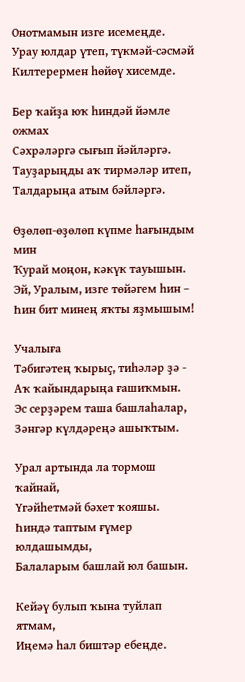Онотмамын изге исемеңде.
Урау юлдар үтеп, түкмәй-сәсмәй
Килтерермен һөйөү хисемде.

Бер ҡайҙа юҡ һиндәй йәмле ожмах
Сәхрәләргә сығып йәйләргә.
Тауҙарыңды аҡ тирмәләр итеп,
Талдарыңа атым бәйләргә.

Өҙөлөп-өҙөлөп күпме һағындым мин
Ҡурай моңон, кәкүк тауышын.
Эй, Уралым, изге төйәгем һин –
Һин бит минең яҡты яҙмышым!

Учалыға
Тәбигәтең ҡырыҫ, тиһәләр ҙә -
Аҡ ҡайындарыңа ғашиҡмын.
Эс серҙәрем таша башлаһалар,
Зәнгәр күлдәреңә ашыҡтым.

Урал артында ла тормош ҡайнай,
Үгәйһетмәй бәхет ҡояшы.
Һиндә таптым ғүмер юлдашымды,
Балаларым башлай юл башын.

Кейәү булып ҡына туйлап ятмам,
Иңемә һал биштәр ебеңде.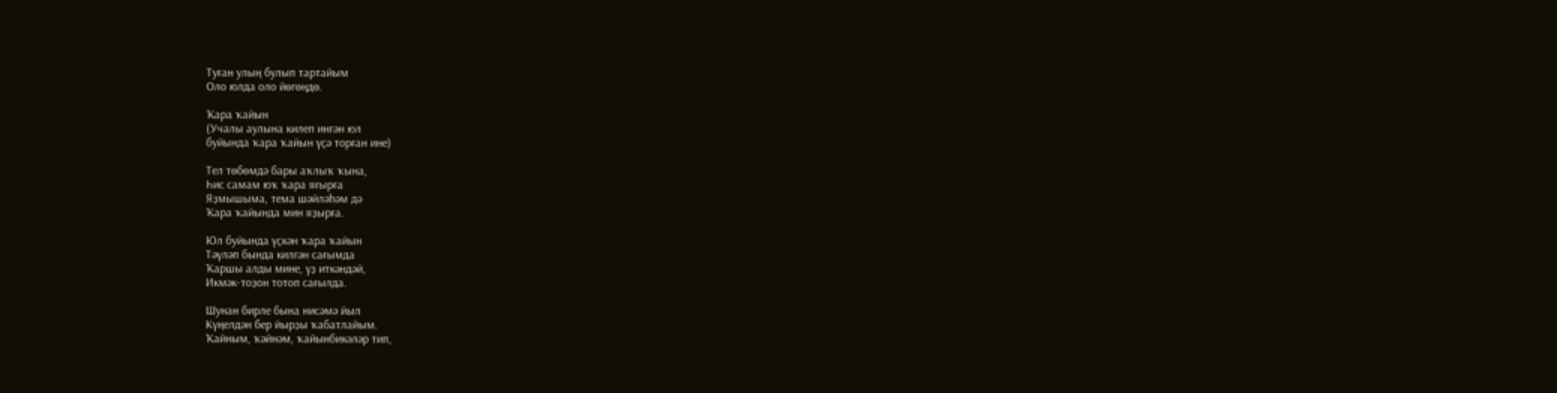Туған улың булып тартайым
Оло юлда оло йөгөңдө.

Ҡара ҡайын
(Учалы аулына килеп ингән юл
буйында ҡара ҡайын үҫә торған ине)

Тел төбөмдә бары аҡлыҡ ҡына,
Һис самам юҡ ҡара яғырға
Яҙмышыма, тема шәйләһәм дә
Ҡара ҡайында мин яҙырға.

Юл буйында үҫкән ҡара ҡайын
Тәүләп бында килгән сағымда
Ҡаршы алды мине, үҙ иткәндәй,
Икмәк-тоҙон тотоп сағылда.

Шунан бирле бына нисәмә йыл
Күңелдән бер йырҙы ҡабатлайым.
Ҡайным, ҡәйнәм, ҡайынбикәләр тип,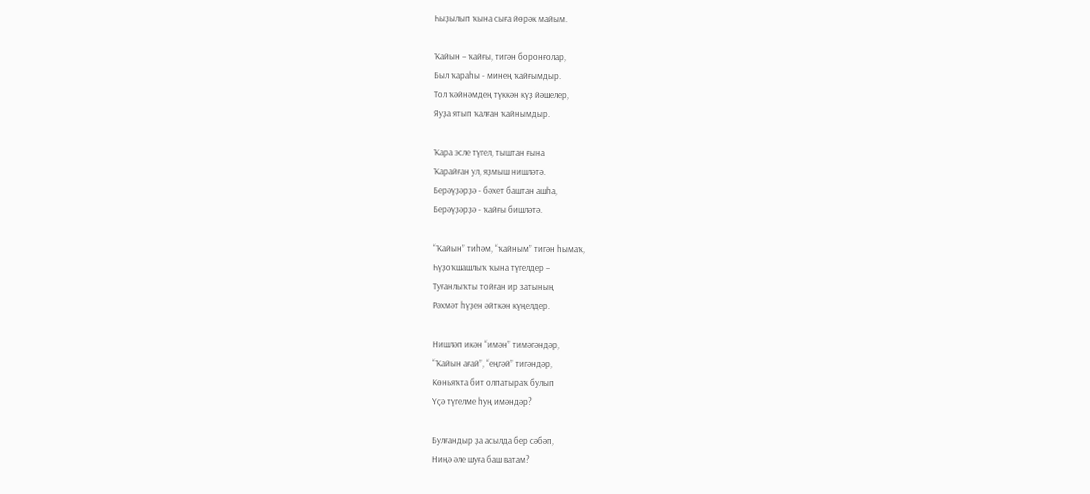Һыҙылып ҡына сыға йөрәк майым.

Ҡайын – ҡайғы, тигән боронғолар,
Был ҡараһы - минең ҡайғымдыр.
Тол ҡәйнәмдең түккән күҙ йәшелер,
Яуҙа ятып ҡалған ҡайнымдыр.

Ҡара эсле түгел, тыштан ғына
Ҡарайған ул, яҙмыш нишләтә.
Берәүҙәрҙә - бәхет баштан ашһа,
Берәүҙәрҙә - ҡайғы бишләтә.

“Ҡайын” тиһәм, “ҡайным” тигән һымаҡ,
Һүҙоҡшашлыҡ ҡына түгелдер –
Туғанлыҡты тойған ир затының
Рәхмәт һүҙен әйткән күңелдер.

Нишләп икән “имән” тимәгәндәр,
“Ҡайын ағай”, “еңгәй” тигәндәр,
Көньяҡта бит олпатыраҡ булып
Үҫә түгелме һуң имәндәр?

Булғандыр ҙа асылда бер сәбәп,
Ниңә әле шуға баш ватам?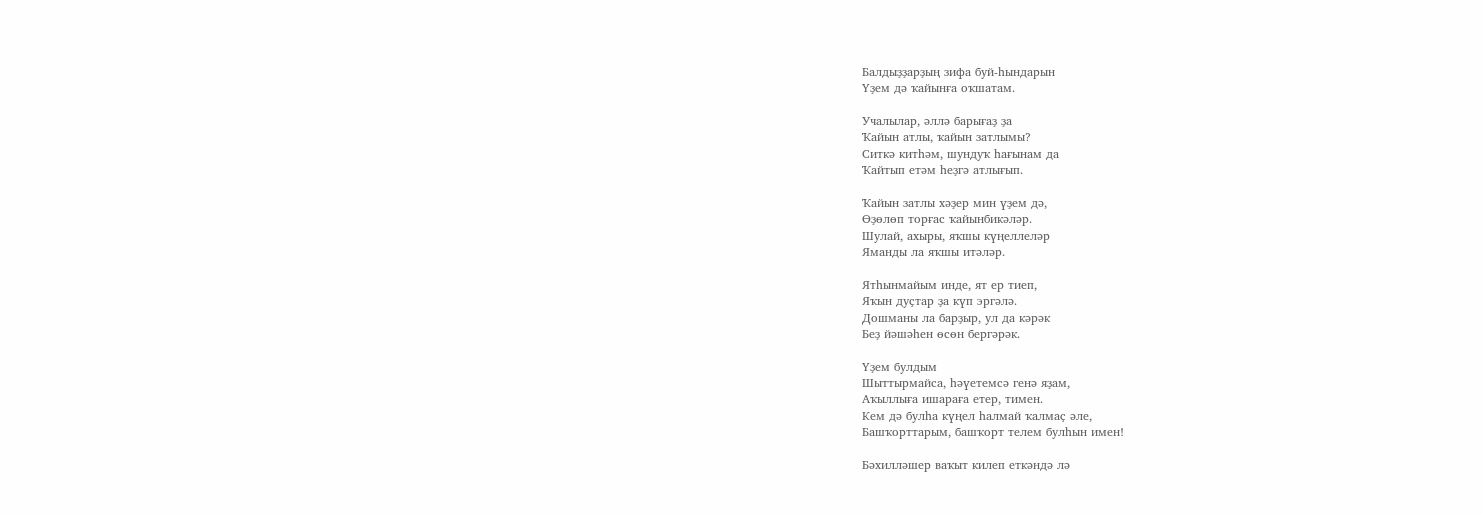Балдыҙҙарҙың зифа буй-һындарын
Үҙем дә ҡайынға оҡшатам.

Учалылар, әллә барығаҙ ҙа
Ҡайын атлы, ҡайын затлымы?
Ситкә китһәм, шундуҡ һағынам да
Ҡайтып етәм һеҙгә атлығып.

Ҡайын затлы хәҙер мин үҙем дә,
Өҙөлөп торғас ҡайынбикәләр.
Шулай, ахыры, яҡшы күңеллеләр
Яманды ла яҡшы итәләр.

Ятһынмайым инде, ят ер тиеп,
Яҡын дуҫтар ҙа күп эргәлә.
Дошманы ла барҙыр, ул да кәрәк
Беҙ йәшәһен өсөн бергәрәк.

Үҙем булдым
Шыттырмайса, һәүетемсә генә яҙам,
Аҡыллыға ишараға етер, тимен.
Кем дә булһа күңел һалмай ҡалмаҫ әле,
Башҡорттарым, башҡорт телем булһын имен!

Бәхилләшер ваҡыт килеп еткәндә лә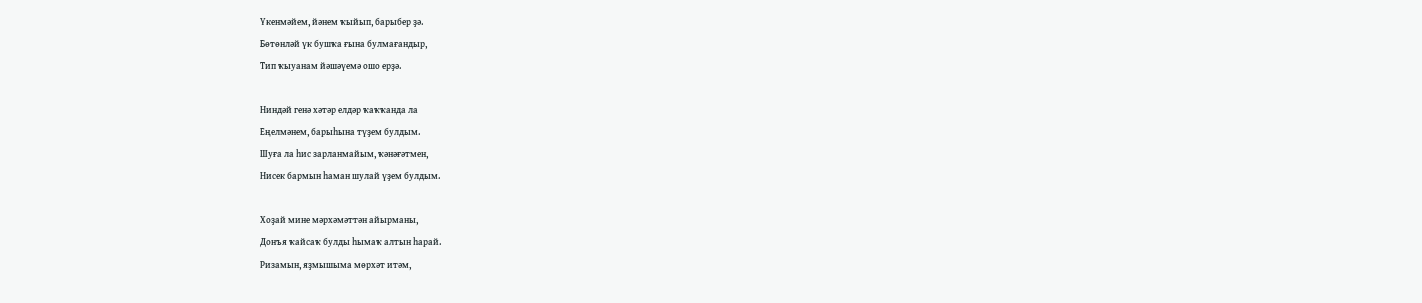Үкенмәйем, йәнем ҡыйып, барыбер ҙә.
Бөтөнләй үк бушҡа ғына булмағандыр,
Тип ҡыуанам йәшәүемә ошо ерҙә.

Ниндәй генә хәтәр елдәр ҡаҡҡанда ла
Еңелмәнем, барыһына түҙем булдым.
Шуға ла һис зарланмайым, ҡәнәғәтмен,
Нисек бармын һаман шулай үҙем булдым.

Хоҙай мине мәрхәмәттән айырманы,
Донъя ҡайсаҡ булды һымаҡ алтын һарай.
Ризамын, яҙмышыма мөрхәт итәм,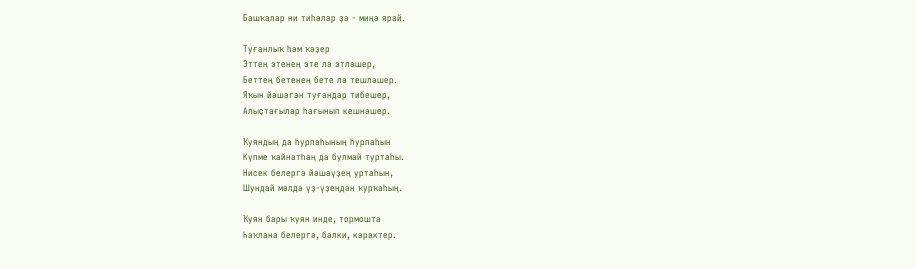Башҡалар ни тиһәләр ҙә - миңә ярай.

Туғанлыҡ һәм ҡәҙер
Эттең этенең эте лә этләшер,
Беттең бетенең бете лә тешләшер.
Яҡын йәшәгән туғандар тибешер,
Алыҫтағылар һағынып кешнәшер.

Ҡуяндың да һурпаһының һурпаһын
Күпме ҡайнатһаң да булмай туртаһы.
Нисек белергә йәшәүҙең уртаһын,
Шундай мәлдә үҙ-үҙеңдән ҡурҡаһың.

Ҡуян бары ҡуян инде, тормошта
Һаҡлана белергә, бәлки, кәрәктер.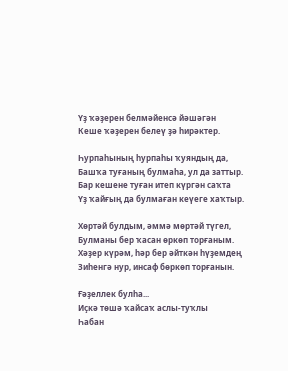Үҙ ҡәҙерен белмәйенсә йәшәгән
Кеше ҡәҙерен белеү ҙә һирәктер.

Һурпаһының һурпаһы ҡуяндың да,
Башҡа туғаның булмаһа, ул да заттыр.
Бар кешене туған итеп күргән саҡта
Үҙ ҡайғың да булмаған кеүеге хаҡтыр.

Хөртәй булдым, әммә мөртәй түгел,
Булманы бер ҡасан өркөп торғаным.
Хәҙер күрәм, һәр бер әйткән һүҙемдең
Зиһенгә нур, инсаф бөркөп торғанын.

Ғәҙеллек булһа...
Иҫкә төшә ҡайсаҡ аслы-туҡлы
Һабан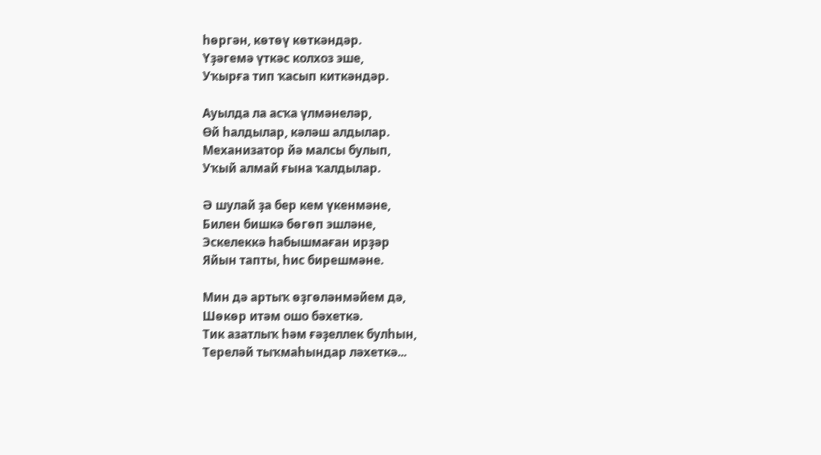һөргән, көтөү көткәндәр.
Үҙәгемә үткәс колхоз эше,
Уҡырға тип ҡасып киткәндәр.

Ауылда ла асҡа үлмәнеләр,
Өй һалдылар, кәләш алдылар.
Механизатор йә малсы булып,
Уҡый алмай ғына ҡалдылар.

Ә шулай ҙа бер кем үкенмәне,
Билен бишкә бөгөп эшләне,
Эскелеккә һабышмаған ирҙәр
Яйын тапты, һис бирешмәне.

Мин дә артыҡ өҙгөләнмәйем дә,
Шөкөр итәм ошо бәхеткә.
Тик азатлыҡ һәм ғәҙеллек булһын,
Тереләй тыҡмаһындар ләхеткә...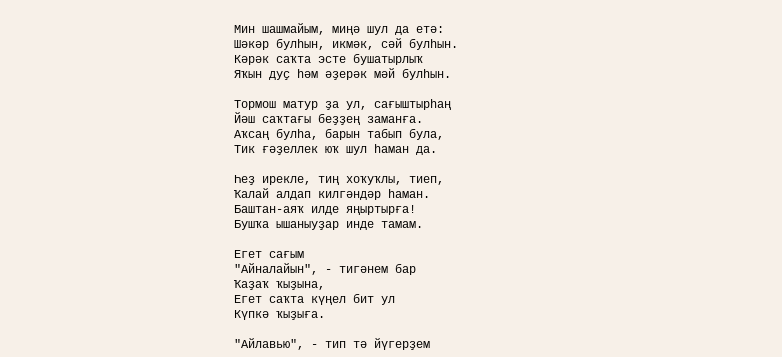Мин шашмайым, миңә шул да етә:
Шәкәр булһын, икмәк, сәй булһын.
Кәрәк саҡта эсте бушатырлыҡ
Яҡын дуҫ һәм әҙерәк мәй булһын.

Тормош матур ҙа ул, сағыштырһаң
Йәш саҡтағы беҙҙең заманға.
Аҡсаң булһа, барын табып була,
Тик ғәҙеллек юҡ шул һаман да.

Һеҙ ирекле, тиң хоҡуҡлы, тиеп,
Ҡалай алдап килгәндәр һаман.
Баштан-аяҡ илде яңыртырға!
Бушҡа ышаныуҙар инде тамам.

Егет сағым
"Айналайын", - тигәнем бар
Ҡаҙаҡ ҡыҙына,
Егет саҡта күңел бит ул
Күпкә ҡыҙыға.

"Айлавью", - тип тә йүгерҙем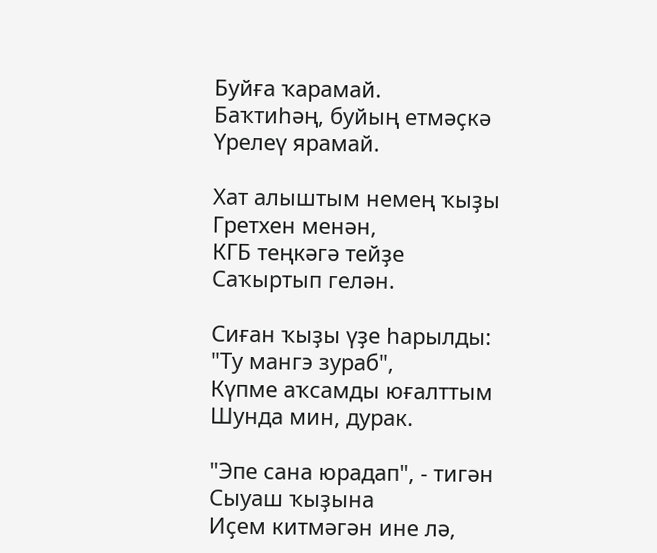Буйға ҡарамай.
Баҡтиһәң, буйың етмәҫкә
Үрелеү ярамай.

Хат алыштым немең ҡыҙы
Гретхен менән,
КГБ теңкәгә тейҙе
Саҡыртып гелән.

Сиған ҡыҙы үҙе һарылды:
"Ту мангэ зураб",
Күпме аҡсамды юғалттым
Шунда мин, дурак.

"Эпе сана юрадап", - тигән
Сыуаш ҡыҙына
Иҫем китмәгән ине лә,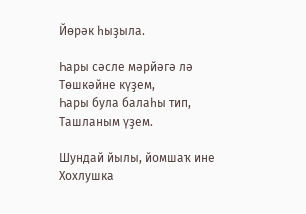Йөрәк һыҙыла.

Һары сәсле мәрйәгә лә
Төшкәйне күҙем,
Һары була балаһы тип,
Ташланым үҙем.

Шундай йылы, йомшаҡ ине
Хохлушка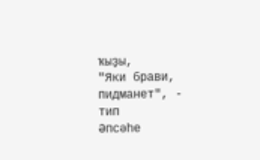ҡыҙы,
"Яки брави, пидманет", - тип
Әпсәһе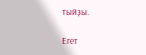тыйҙы.

Егет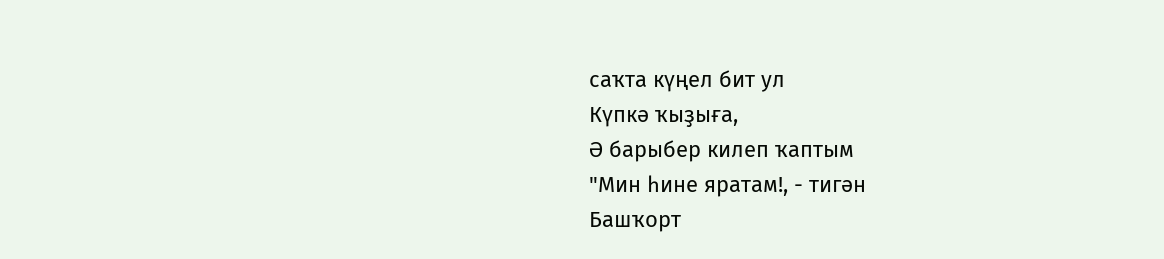саҡта күңел бит ул
Күпкә ҡыҙыға,
Ә барыбер килеп ҡаптым
"Мин һине яратам!, - тигән
Башҡорт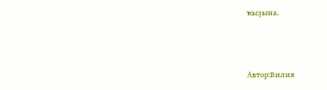ҡыҙына.



Автор:Вилия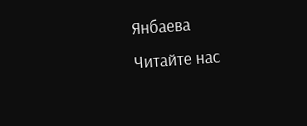Янбаева
Читайте нас